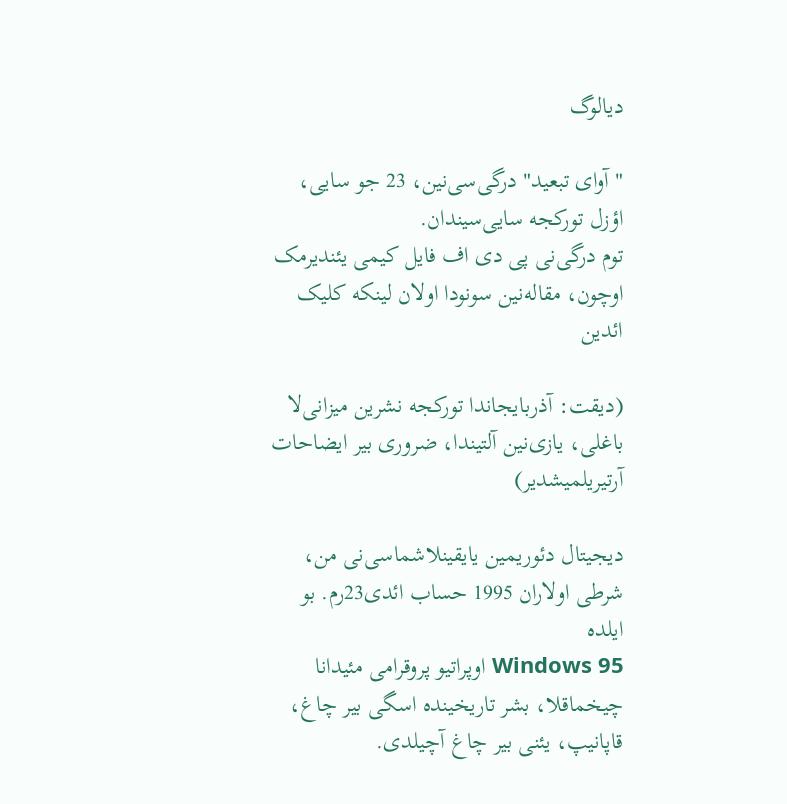دیالوگ

"آوای تبعید" درگی‌سی‌نین، 23 جو سایی، اؤزل تورکجه سایی‌سیندان.
توم درگی‌نی پی دی اف فایل کیمی یئندیرمک اوچون، مقاله‌نین سونودا اولان لینکه کلیک ائدین

(دیقت: آذربایجاندا تورکجه نشرین میزانی‌لا باغلی، یازی‌نین آلتیندا، ضروری بیر ایضاحات آرتیریلمیشدیر)

دیجیتال دئوریمین یایقینلاشماسی‌نی من، شرطی اولاران 1995 حساب ائدی23رم. بو ایلده
Windows 95 اوپراتیو پروقرامی مئیدانا چیخماقلا، بشر تاریخینده اسگی بیر چاغ، قاپانیپ، یئنی بیر چاغ آچیلدی.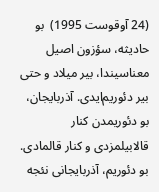(24 آوقوست 1995)  بو حادیثه، سؤزون اصیل معناسیندا، بیر میلاد و حتی بیر دئوریم‌ایدی. آذربایجان، بو دئوریمدن کنار قالابیلمزدی و کنار قالمادی. بو دئوریم، آذربایجانی نئجه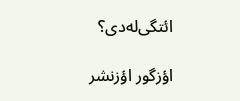ائتگی‌له‌دی؟

اؤزگور اؤزنشر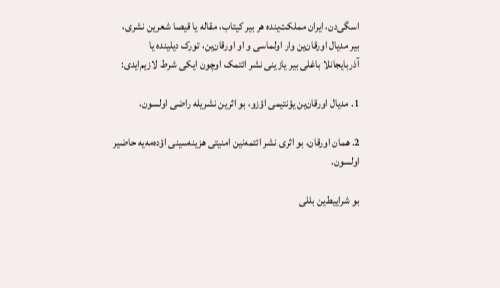اسگی‌دن، ایران مملکت‌ینده هر بیر کیتاب، مقاله یا قیصا شعرین نشری، بیر مدیال اورقان‌ین وار اولماسی و او اورقان‌ین، تورک دیلینده یا آذربایجانلا باغلی بیر یازینی نشر ائتمک اوچون ایکی شرط لازیم‌ایدی:

1. مدیال اورقان‌ین یؤنتیمی اؤزو، بو اثرین نشریله راضی اولسون،

2. همان اورقان، بو اثری نشر ائتمه‌نین امنیتی هزینه‌سینی اؤده‌مه‌یه حاضیر اولسون.

بو شراییط‌ین بللی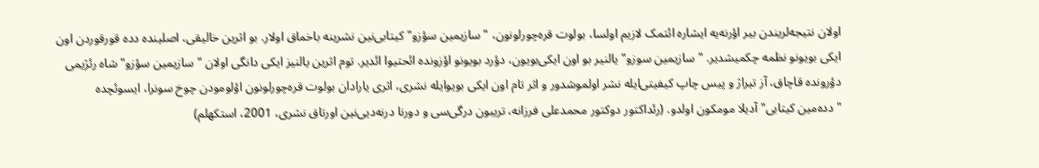اولان نتیجه‌لریندن بیر اؤرنه‌یه ایشاره ائتمک لازیم اولسا، بولوت قره‌چورلونون، "سازیمین سؤزو" کیتابی‌نین نشرینه باخماق اولار. بو اثرین خالیقی، اصلینده دده قورقوردن اون ایکی بویونو نظمه چکمیشدیر. "سازیمین سوزو" یالنیر بو اون ایکی‌بویون، دؤرد بویونو اؤزونده ائحتیوا ائدیر. توم اثرین یالنیز ایکی دانگی اولان "سازیمین سؤزو" شاه رئژیمی دؤرونده قاچاق، آز تیراژ و پیس چاپ کیفیتی‌ایله نشر اولموشدور و اثر تام اون ایکی بویوایله نشری، اثری یارادان بولوت قره‌چورلونون اؤلومودن چوخ سونرا، ایسوئچده "دده‌مین کیتابی" آدیلا مومکون اولدو. (رئداکتور دوکتور محمدعلی فرزانه، تریبون درگی‌سی و دورنا درنه‌دیی‌نین اورتاق نشری، 2001، استکهلم)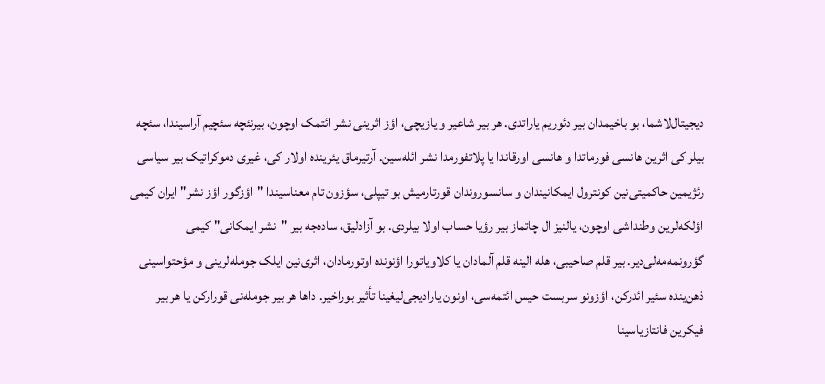دیجیتال‌لاشما، بو باخیمدان بیر دئوریم یاراتدی. هر بیر شاعیر و یازیچی، اؤز اثرینی نشر ائتمک اوچون، بیرنئچه سئچیم آراسیندا، سئچه بیلر کی اثرین هانسی فورماتدا و هانسی اورقاندا یا پلاتفورمدا نشر ائله‌سین. آرتیرماق یئرینده اولار کی، غیری دموکراتیک بیر سیاسی رئژیمین حاکمیتی‌نین کونترول ایمکانیندان و سانسوروندان قورتارمیش بو تیپلی، سؤزون تام معناسیندا "اؤزگور اؤز نشر" ایران کیمی اؤلکه‌لرین وطنداشی اوچون، یالنیز ال چاتماز بیر رؤیا حساب اولا بیلردی. بو آزادلیق، ساده‌جه بیر "نشر ایمکانی" کیمی گؤرونمه‌مه‌لی‌دیر. بیر قلم صاحیبی، هله الینه قلم آلمادان یا کلاویاتورا اؤنونده اوتورمادان، اثری‌نین ایلک جومله‌لرینی و مؤحتواسینی ذهن‌ینده سئیر ائدرکن، اؤزونو سربست حیس ائتمه‌سی، اونون یارادیجی‌لیغینا تأثیر بوراخیر. داها هر بیر جومله‌نی قورارکن یا هر بیر فیکرین فانتازیاسینا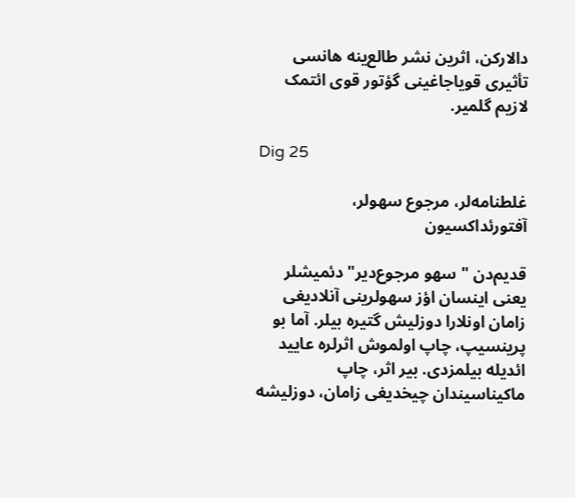دالارکن، اثرین نشر طالع‌ینه هانسی تأثیری قویاجاغینی گؤتور قوی ائتمک لازیم گلمیر.

Dig 25

غلطنامه‌لر، مرجوع سهولر، آفتورئداکسیون

قدیم‌دن "سهو مرجوع‌دیر" دئمیشلر یعنی اینسان اؤز سهولرینی آنلادیغی زامان اونلارا دوزلیش گتیره بیلر. آما بو پرینسیپ، چاپ اولموش اثرلره عایید ائدیله بیلمزدی. بیر اثر، چاپ ماکیناسیندان چیخدیغی زامان، دوزلیشه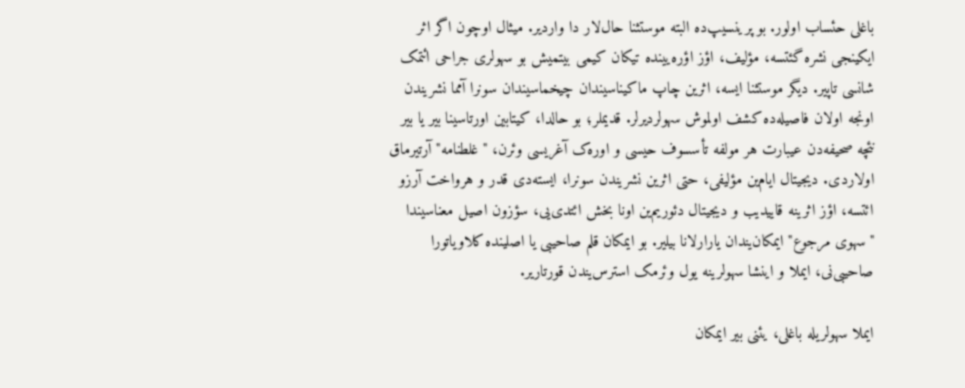باغلی حئساب اولور. بو پرینسیپ‌ده البته موستثنا حال‌لار دا واردیر. میثال اوچون اگر اثر ایکینجی نشره گئتسه، مؤلیف، اؤز اؤره‌یینده تیکان کیمی بیتمیش بو سهولری جراحی ائتمک شانسی تاپیر. دیگر موستثنا ایسه، اثرین چاپ ماکیناسیندان چیخماسیندان سونرا آمما نشریندن اونجه اولان فاصیله‌ده کشف اولموش سهولردیرلر. قدیملر؛ بو حالدا، کیتابین اورتاسینا بیر یا بیر نئچه صحیفه‌دن عیبارت هر مولفه تأسسوف حیسی و اوره‌ک آغریسی وئرن، "غلطنامه" آرتیرماق اولاردی. دیجیتال ایام‌ین مؤلیفی، حتی اثرین نشریندن سونرا، ایسته‌دی قدر و هرواخت آرزو ائتسه، اؤز اثرینه قاییدیب و دیجیتال دئوریم‌ین اونا بخش ائتدی‌یی، سؤزون اصیل معناسیندا "سهوی مرجوع" ایمکان‌یندان یارارلانا بیلیر. بو ایمکان قلم صاحیبی یا اصلینده کلاویاتورا صاحیبی‌نی، ایملا و اینشا سهولرینه یول وئرمک استرس‌یندن قورتاریر.

ایملا سهولریله باغلی، یئنی بیر ایمکان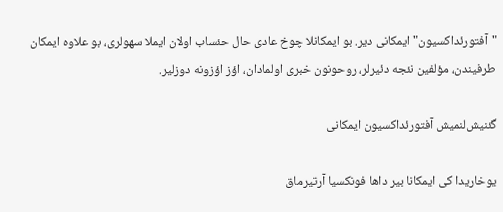"آفتورئداکسیون" ایمکانی دیر. بو ایمکانلا چوخ عادی حال حئساب اولان ایملا سهولری، بو علاوه ایمکان طرفیندن، مؤلفین نئجه دئیرلر، روحونون خبری اولمادان، اؤز اؤزونه دوزلیر.

گئنیش‌لنمیش آفتورئداکسیون ایمکانی

یوخاریدا کی ایمکانا بیر داها فونکسیا آرتیرماق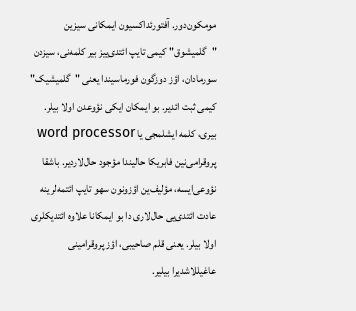مومکون‌دور. آفتورئداکسیون ایمکانی سیزین "گلمیشوق" کیمی تایپ ائتدی‌ییز بیر کلمه‌نی، سیزدن سورمادان، اؤز دوزگون فورماسیندا یعنی "گلمیشیک" کیمی ثبت ائدیر. بو ایمکان ایکی نؤوعدن اولا بیلر. بیری، کلمه ایشلمجی یا word processor پروقرامی‌نین فابریکا حالیندا مؤجود حال‌لاردیر. باشقا نؤوعی‌ایسه، مؤلیف‌ین اؤزونون سهو تایپ ائتمه‌لرینه عادت ائتدی‌یی حال‌لاری دا بو ایمکانا علاوه ائتدیکلری اولا بیلر. یعنی قلم صاحیبی، اؤز پروقرامینی عاغیللاشدیرا بیلیر.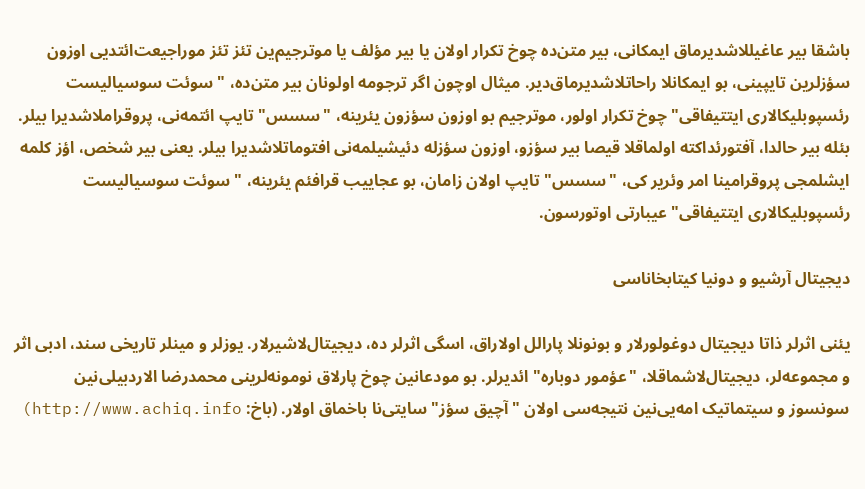باشقا بیر عاغیللاشدیرماق ایمکانی، بیر متن‌ده چوخ تکرار اولان یا بیر مؤلف یا موترجیم‌ین تئز تئز موراجیعت‌ائتدیی اوزون سؤزلرین تایپینی، بو ایمکانلا راحاتلاشدیرماق‌دیر. میثال اوچون اگر ترجومه اولونان بیر متن‌ده، "سوئت سوسیالیست رئسپوبلیکالاری ایتتیفاقی" چوخ تکرار اولور، موترجیم بو اوزون سؤزون یئرینه، "سسس" تایپ ائتمه‌نی، پروقراملاشدیرا بیلر. بئله بیر حالدا، آفتورئداکته اولماقلا قیصا بیر سؤزو، اوزون سؤزله دئیشیلمه‌نی افتوماتلاشدیرا بیلر. یعنی بیر شخص، اؤز کلمه ایشلمجی پروقرامینا امر وئریر کی، "سسس" تایپ اولان زامان، بو عجاییب قرافئم یئرینه، "سوئت سوسیالیست رئسپوبلیکالاری ایتتیفاقی" عیبارتی اوتورسون.

دیجیتال آرشیو و دونیا کیتابخاناسی

یئنی اثرلر ذاتا دیجیتال دوغولورلار و بونونلا پارالل اولاراق، اسگی اثرلر ده، دیجیتال‌لاشیرلار. یوزلر و مینلر تاریخی سند، ادبی اثر و مجموعه‌لر، دیجیتال‌لاشماقلا، "عؤمور دوباره" ائدیرلر. بو مودعانین چوخ پارلاق نومونه‌لرینی محمدرضا الاردبیلی‌نین سونسوز و سیتماتیک امه‌یی‌نین نتیجه‌سی اولان "آچیق سؤز" سایتی‌نا باخماق اولار. (باخ: http://www.achiq.info)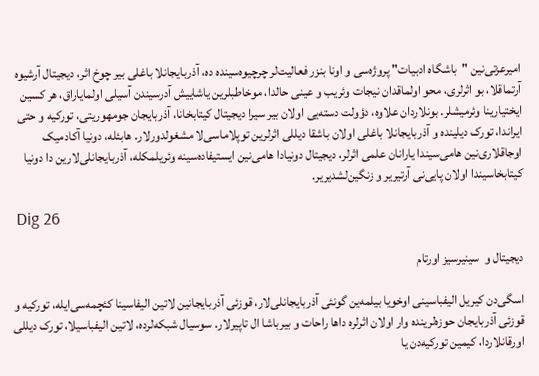امیرعزتی‌نین "باشگاه ادبیات" پروژه‌سی و اونا بنزر فعالیت‌لر چرچیوه‌سینده ده، آذربایجانلا باغلی بیر چوخ اثر، دیجیتال آرشیوه آرتماقلا، بو اثرلری، محو اولماقدان نیجات وئریب و عینی حالدا، موخاطبلرین یاشاییش آدرسیندن آسیلی اولمایاراق، هر کسین ایختیارینا وئرمیشلر. بونلاردان علاوه، دؤولت دسته‌یی اولان بیر سیرا دیجیتال کیتابخانا، آذربایجان جومهوریتی، تورکیه و حتی ایراندا، تورک دیلینده و آذربایجانلا باغلی اولان باشقا دیللی اثرلرین توپلاماسی‌لا مشغولدورلار. هابئله، دونیا آکادمیک اوجاقلاری‌نین هامی‌سیندا یارانان علمی اثرلر، دیجیتال دونیادا هامی‌نین ایستیفاده‌سینه وئریلمکله، آذربایجانلی‌لارین دا دونیا کیتابخاسیندا اولان پایی‌نی آرتیریر و زنگین‌لشدیریر.

 Dig 26

دیجیتال و  سینیرسیز اورتام

اسگی‌دن کیریل الیفباسینی اوخویا بیلمه‌ین گونئی آذربایجانلی‌لار، قوزئی آذربایجانین لاتین الیفاسینا کئچمه‌سی‌‌ایله، تورکیه و قوزئی آذربایجان حوزه‌لرینده وار اولان اثرلره داها راحات و بیرباشا ال تاپیرلار. سوسیال شبکه‌لرده، لاتین الیفباسیلا، تورک دیللی اورقانلاردا، کیمین تورکیه‌دن یا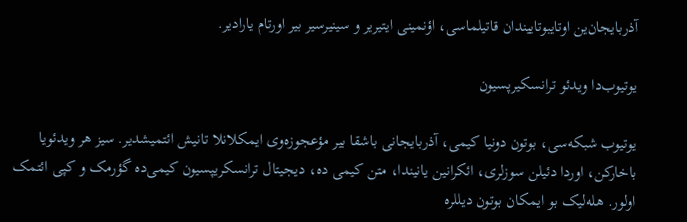آذربایجان‌ین اوتایبوتاییندان قاتیلماسی، اؤنمینی ایتیریر و سینیرسیر بیر اورتام یارادیر.

یوتیوب‌دا ویدئو ترانسکیرپسیون

یوتیوب شبکه‌سی‌، بوتون دونیا کیمی، آذربایجانی باشقا بیر مؤعجوزه‌وی ایمکلانلا تانیش ائتمیشدیر. سیز هر ویدئویا باخارکن، اوردا دئیلن سوزلری، ائکرانین یانیندا، متن کیمی ده، دیجیتال ترانسکریپسیون کیمی‌ده گؤرمک و کپی ائتمک اولور. هله‌لیک بو ایمکان بوتون دیللره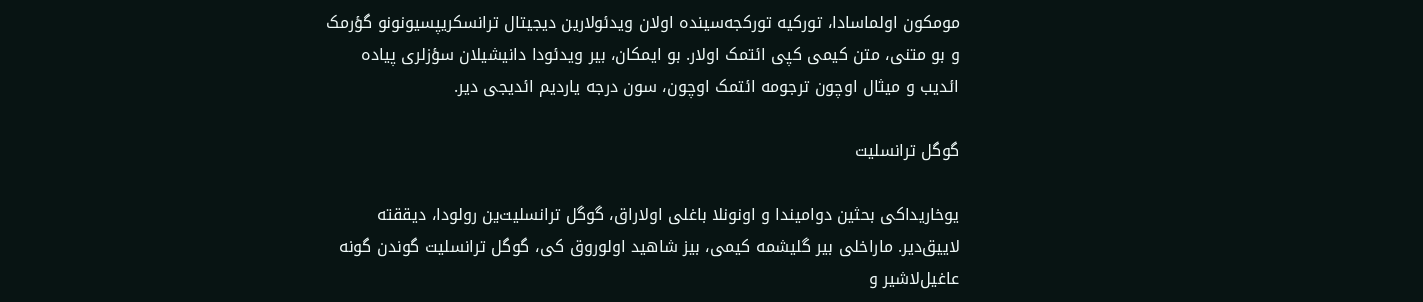مومکون اولماسادا، تورکیه تورکجه‌سینده اولان ویدئولارین دیجیتال ترانسکریپسیونونو گؤرمک و بو متنی، متن کیمی کپی ائتمک اولار. بو ایمکان، بیر ویدئودا دانیشیلان سؤزلری پیاده ائدیب و میثال اوچون ترجومه ائتمک اوچون، سون درجه یاردیم ائدیجی دیر.

گوگل ترانسلیت

یوخاریداکی بحثین دوامیندا و اونونلا باغلی اولاراق، گوگل ترانسلیت‌ین رولودا، دیققته لاییق‌دیر. ماراخلی بیر گلیشمه کیمی، بیز شاهید اولوروق کی، گوگل ترانسلیت گوندن گونه عاغیل‌لاشیر و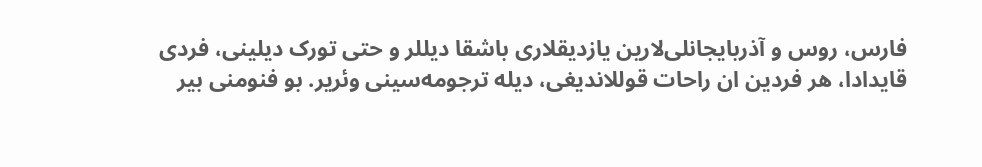فارس، روس و آذربایجانلی‌لارین یازدیقلاری باشقا دیللر و حتی تورک دیلینی، فردی قایدادا، هر فردین ان راحات قوللاندیغی، دیله ترجومه‌سینی وئریر. بو فنومنی بیر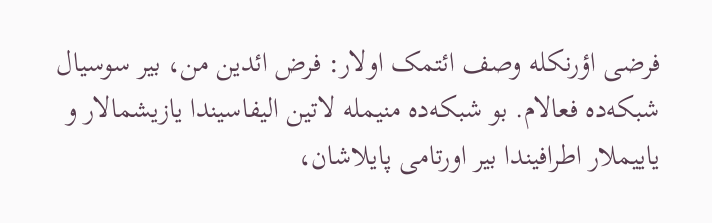فرضی اؤرنکله وصف ائتمک اولار: فرض ائدین من، بیر سوسیال شبکه‌ده فعالام. بو شبکه‌ده منیمله لاتین الیفاسیندا یازیشمالار و یاییملار اطرافیندا بیر اورتامی پایلاشان،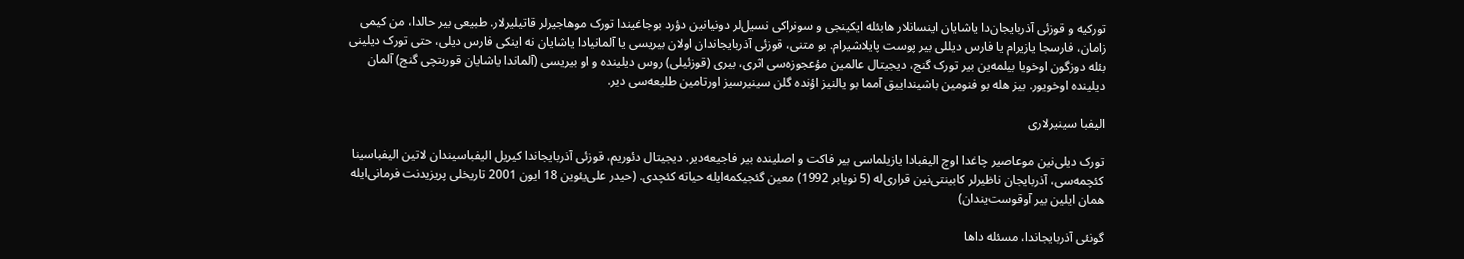تورکیه و قوزئی آذربایجان‌دا یاشایان اینسانلار هابئله ایکینجی و سونراکی نسیل‌لر دونیانین دؤرد بوجاغیندا تورک موهاجیرلر قاتیلیرلار. طبیعی بیر حالدا، من کیمی زامان، فارسجا یازیرام یا فارس دیللی بیر پوست پایلاشیرام. بو متنی، قوزئی آذربایجاندان اولان بیریسی یا آلمانیادا یاشایان نه اینکی فارس دیلی، حتی تورک دیلینی بئله دوزگون اوخویا بیلمه‌ین بیر تورک گنج، دیجیتال عالمین مؤعجوزه‌سی اثری، بیری (قوزئیلی) روس دیلینده و او بیریسی (آلماندا یاشایان قوربتچی گنج) آلمان دیلینده اوخویور. بیز هله بو فنومین باشینداییق آمما بو یالنیز اؤنده گلن سینیرسیز اورتامین طلیعه‌سی دیر.

الیفبا سینیرلاری

تورک دیلی‌نین موعاصیر چاغدا اوچ الیفبادا یازیلماسی بیر فاکت و اصلینده بیر فاجیعه‌دیر. دیجیتال دئوریم، قوزئی آذربایجاندا کیریل الیفباسیندان لاتین الیفباسینا کئچمه‌سی، آذربایجان ناظیرلر کابینتی‌نین قراری‌له (5 نویابر 1992) معین گئجیکمه‌ایله حیاته کئچدی. (حیدر علی‌یئوین 18 ایون 2001 تاریخلی پریزیدنت فرمانی‌ایله همان ایلین بیر آوقوست‌یندان)

گونئی آذربایجاندا، مسئله داها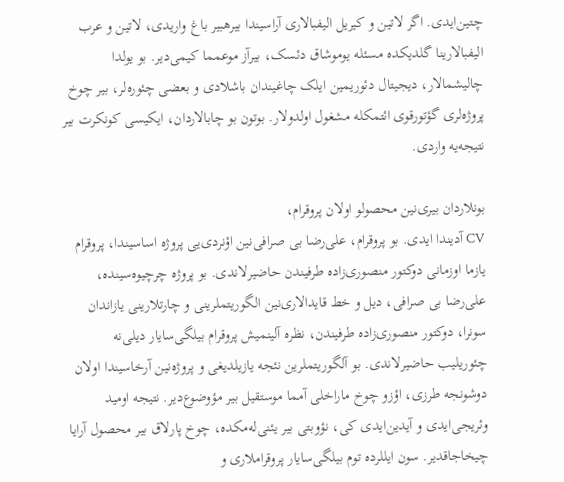چتین‌ایدی. اگر لاتین و کیریل الیفبالاری آراسیندا بیرهبیر باغ واریدی، لاتین و عرب الیفبالارینا گلدیکده مسئله یوموشاق دئسک، بیرآز موعمما کیمی‌دیر. بو یولدا چالیشمالار، دیجیتال دئوریمین ایلک چاغیندان باشلادی و بعضی چئوره‌لر، بیر چوخ پروژه‌لری گؤتورقوی ائتمکله مشغول اولدولار. بوتون بو چابالاردان، ایکیسی کونکرت بیر نتیجه‌یه واردی.

بونلاردان بیری‌نین محصولو اولان پروقرام،
CV آدیندا ایدی. بو پروقرام، علی‌رضا بی صرافی‌نین اؤنردی‌یی پروژه اساسیندا، پروقرام یازما اوزمانی دوکتور منصوری‌زاده طرفیندن حاضیرلاندی. بو پروژه‌ چرچیوه‌سینده، علی‌رضا بی صرافی، دیل و خط قایدالاری‌نین الگوریتملرینی و چارتلارینی یازاندان سونرا، دوکتور منصوری‌زاده طرفیندن، نظره آلینمیش پروقرام بیلگی‌سایار دیلی‌نه چئوریلیب حاضیرلاندی. بو آلگوریتملرین نئجه یازیلدیغی و پروژه‌نین آرخاسیندا اولان دوشونجه طرزی، اؤزو چوخ ماراخلی‌ آمما موستقیل بیر مؤوضوع‌دیر. نتیجه اومید وئریجی‌ایدی و آیدین‌ایدی کی، نؤوبتی بیر یئنی‌له‌مکده، چوخ پارلاق بیر محصول آرایا چیخاجاقدیر. سون ایللرده توم بیلگی‌سایار پروقراملاری و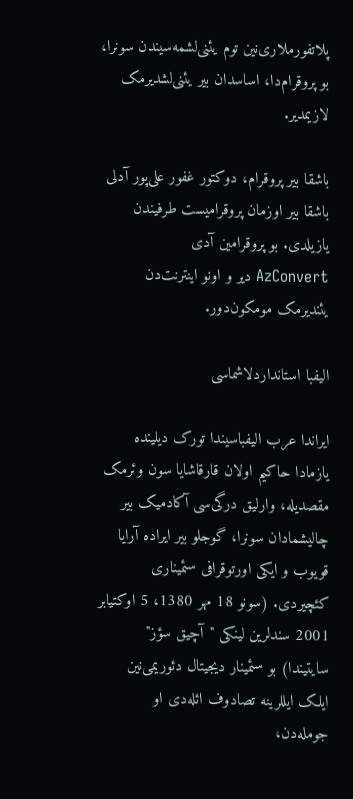پلاتفورملاری‌نین توم یئنی‌لشمه‌سیندن سونرا، بو پروقرام‌دا، اساسدان بیر یئنی‌لشدیرمک لازیمدیر.

باشقا بیر پروقرام، دوکتور غفور علی‌پور آدلی باشقا بیر اوزمان پروقرامیست طرفیندن یازیلدی. بو پروقرامین آدی
AzConvert دیر و اونو اینترنت‌دن یئندیرمک مومکون‌دور.

الیفبا استانداردلاشماسی

ایراندا عرب الیفباسیندا تورک دیلینده یازمادا حاکیم اولان قارقاشایا سون وئرمک مقصدیله، وارلیق درگی‌سی آکادمیک بیر چالیشمادان سونرا، گوجلو بیر ایراده آرایا قویوب و ایکی اورتوقرافی سئمیناری کئچیردی. (سونو 18 مهر 1380، 5 اوکتیابر 2001 سندلرین لینکی "آچیق سؤز" سایتیندا) بو سئمینار دیجیتال دئوریمی‌نین ایلک ایللرینه تصادوف ائله‌دی او جومله‌دن،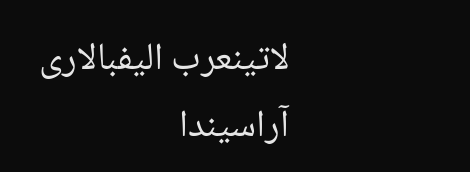لاتینعرب الیفبالاری آراسیندا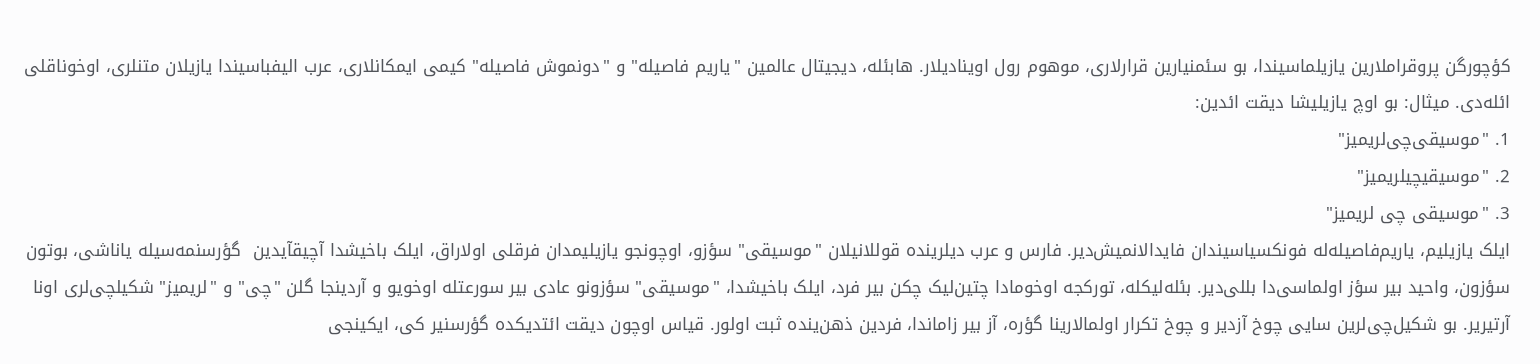کؤچورگن پروقراملارین یازیلماسیندا، بو سئمنیارین قرارلاری، موهوم رول اوینادیلار. هابئله، دیجیتال عالمین "یاریم فاصیله" و "دونموش فاصیله" کیمی ایمکانلاری، عرب الیفباسیندا یازیلان متنلری، اوخوناقلی ائله‌دی. میثال: بو اوچ یازیلیشا دیقت ائدین:
1. "موسیقی‌چی‌لریمیز"
2. "موسیقیچیلریمیز"
3. "موسیقی چی لریمیز"
ایلک یازیلیم، یاریم‌فاصیله‌له‌ فونکسیاسیندان فایدالانمیش‌دیر. فارس و عرب دیلرینده قوللانیلان "موسیقی" سؤزو، اوچونجو یازیلیمدان فرقلی اولاراق، ایلک باخیشدا آچیقآیدین  گؤرسنمه‌سیله یاناشی، بوتون سؤزون، واحید بیر سؤز اولماسی‌دا بللی‌دیر. بئله‌لیکله، تورکجه اوخومادا چتین‌‌لیک چکن بیر فرد، ایلک باخیشدا، "موسیقی" سؤزونو عادی بیر سورعتله اوخویو و آردینجا گلن "چی" و "لریمیز" شکیلچی‌لری اونا آرتیریر. بو شکیل‌چی‌لرین سایی چوخ آزدیر و چوخ تکرار اولمالارینا گؤره، آز بیر زاماندا، فردین ذهن‌ینده ثبت اولور. قیاس اوچون دیقت ائتدیکده گؤرسنیر کی، ایکینجی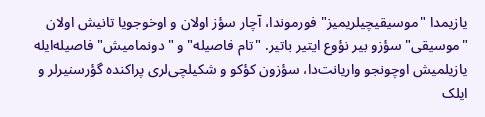یازیمدا "موسیقیچیلریمیز" فورموندا، آچار سؤز اولان و اوخوجویا تانیش اولان "موسیقی" سؤزو بیر نؤوع ایتیر باتیر. "تام فاصیله" و "دونمامیش" فاصیله‌ایله یازیلمیش اوچونجو واریانت‌دا، سؤزون کؤکو و شکیلچی‌لری پراکنده گؤرسنیرلر و ایلک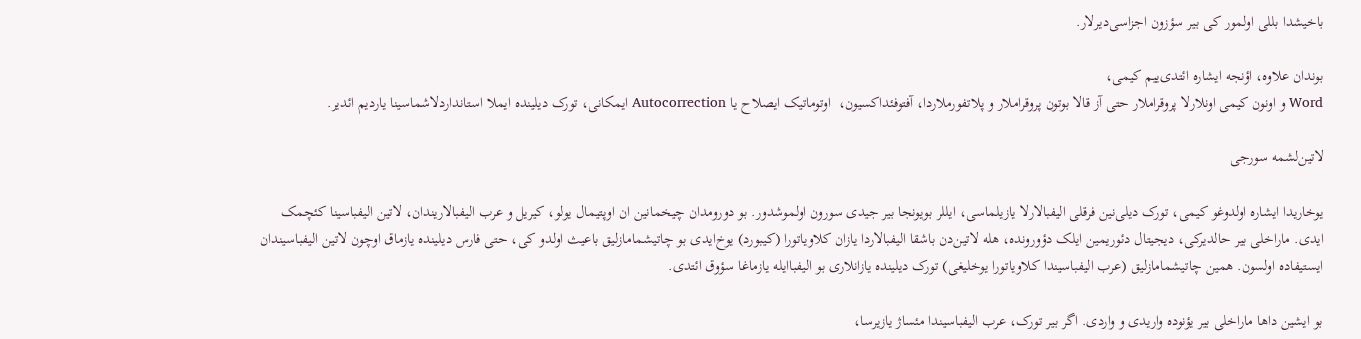باخیشدا بللی اولمور کی بیر سؤزون اجزاسی‌دیرلار.

بوندان علاوه، اؤنجه ایشاره ائتدی‌ییم کیمی،
Word و اونون کیمی اونلارلا پروقراملار حتی آز قالا بوتون پروقراملار و پلاتفورملاردا، آفتوفئداکسیون،  اوتوماتیک ایصلاح یا Autocorrection ایمکانی، تورک دیلینده ایملا استانداردلاشماسینا یاردیم ائدیر.

لاتین‌لشمه سورجی

یوخاریدا ایشاره اولدوغو کیمی، تورک دیلی‌نین فرقلی الیفبالارلا یازیلماسی، ایللر بویونجا بیر جیدی سورون اولموشدور. بو دورومدان چیخمانین ان اوپتیمال یولو، کیریل و عرب الیفبالاریندان، لاتین الیفباسینا کئچمک ایدی. ماراخلی بیر حالدیرکی، دیجیتال دئوریمین ایلک دؤورونده، هله لاتین‌دن باشقا الیفبالاردا یازان کلاویاتورا (کیبورد) یوخ‌ایدی بو چاتیشمامازلیق باعیث اولدو کی، حتی فارس دیلینده یازماق اوچون لاتین الیفباسیندان ایستیفاده اولسون. همین چاتیشمامازلیق (عرب الیفباسیندا کلاویاتورا یوخلیغی) تورک دیلینده یازانلاری بو الیفباایله یازماغا سؤوق ائتدی.

بو ایشین داها ماراخلی بیر یؤنوده واریدی و واردی. اگر بیر تورک، عرب الیفباسیندا مئساژ یازیرسا،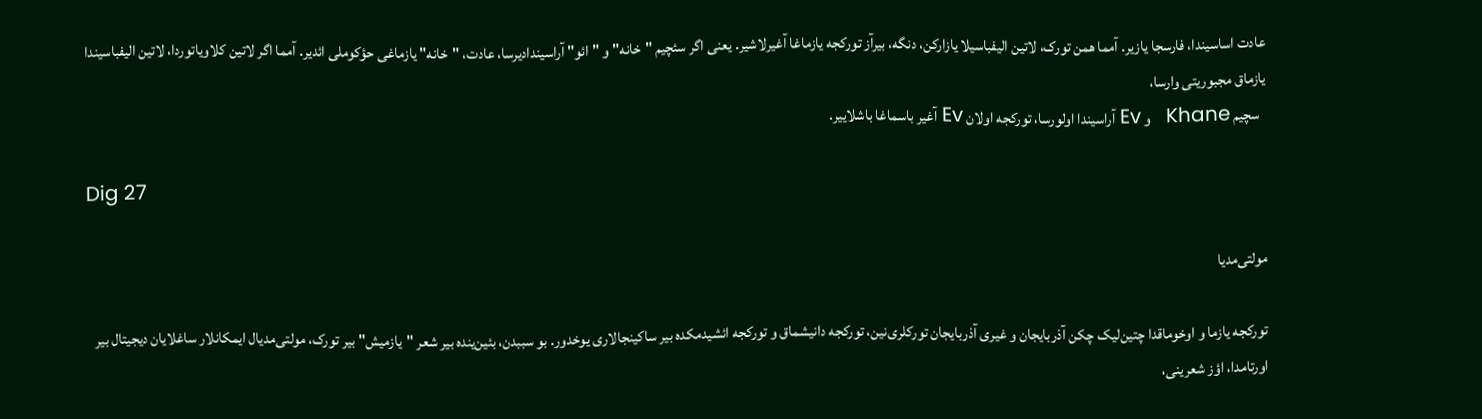عادت اساسیندا، فارسجا یازیر. آمما همن تورک، لاتین الیفباسیلا یازارکن، دنگه، بیرآز تورکجه یازماغا آغیرلاشیر. یعنی اگر سئچیم "خانه" و "ائو" آراسیندادیرسا، عادت، "خانه" یازماغی حؤکوملی ائدیر. آمما اگر لاتین کلاویاتوردا، لاتین الیفباسیندا یازماق مجبوریتی وارسا،
  سچیم Khane   و Ev آراسیندا اولورسا، تورکجه اولان Ev آغیر باسماغا باشلاییر.

Dig 27

مولتی‌مدیا

تورکجه یازما و اوخوماقدا چتین‌لیک چکن آذربایجان و غیری آذربایجان تورکلری‌نین، تورکجه دانیشماق و تورکجه ائشیدمکده بیر ساکینجالاری یوخدور. بو سببدن، بئین‌ینده بیر شعر "یازمیش" بیر تورک، مولتی‌مدیال ایمکانلار ساغلایان دیجیتال بیر اورتامدا، اؤز شعرینی،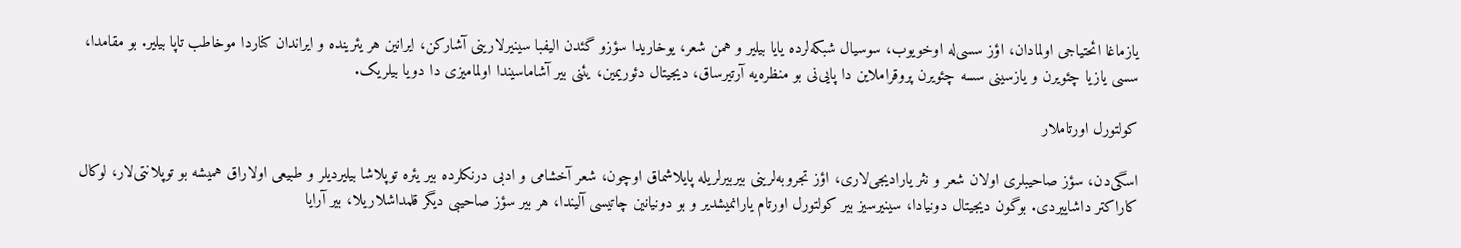یازماغا ائحتیاجی اولمادان، اؤز سسی‌له اوخویوب، سوسیال شبکه‌لرده یایا بیلیر و همن شعر، یوخاریدا سؤزو گئدن الیفبا سینیرلارینی آشارکن، ایرانین هر یئرینده و ایراندان کناردا موخاطب تاپا بیلیر. بو مقامدا، سسی یازیا چئویرن و یازسینی سسه چئویرن پروقراملاین دا پایی‌نی بو منظره‌یه آرتیرساق، دیجیتال دئوریمین، یئنی بیر آشاماسیندا اولمامیزی دا دویا بیلریک.

کولتورل اورتاملار

اسگی‌دن، سؤز صاحیبلری اولان شعر و نثر یارادیجی‌لاری، اؤز تجروبه‌لرینی بیربیرلریله پایلاشماق اوچون، شعر آخشامی و ادبی درنکلرده بیر یئره توپلاشا بیلیردیلر و طبیعی اولاراق همیشه بو توپلانتی‌لار، لوکال کاراکتر داشاییردی. بوگون دیجیتال دونیادا، سینیرسیز بیر کولتورل اورتام یارانمیشدیر و بو دونیانین چاتیسی آلیندا، هر بیر سؤز صاحیبی دیگر قلمداشلاریلا، بیر آرایا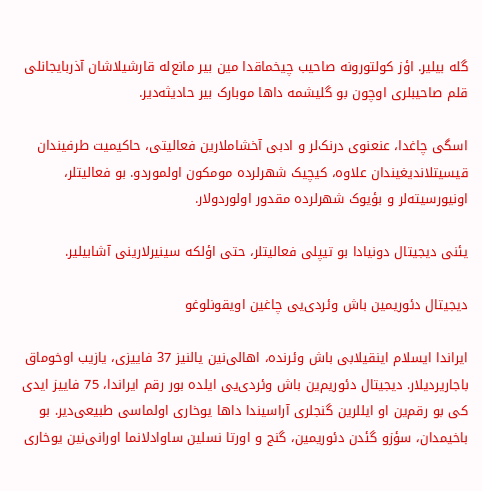گله بیلیر. اؤز کولتورونه صاحیب چیخماقدا مین بیر مانع‌له قارشیلاشان آذربایجانلی قلم صاحیبلری اوچون بو گلیشمه داها موبارک بیر حادیثه‌دیر.

اسگی چاغدا، عنعنوی درنک‌لر و ادبی آخشاملارین فعالیتی، حاکیمیت طرفیندان قیسیتلاندیغیندان علاوه، کیچیک شهرلرده مومکون اولموردو. بو فعالیتلر، اونیورسیته‌لر و بؤیوک شهرلرده مقدور اولوردولار.

یئنی دیجیتال دونیادا بو تیپلی فعالیتلر، حتی اؤلکه سینیرلارینی آشابیلیر.

دیجیتال دئوریمین باش وئردی‌یی چاغین اویقونلوغو

ایراندا ایسلام اینقیلابی باش وئرنده، اهالی‌نین یالنیز 37 فاییزی، یازیب اوخوماق باجاریردیلار. دیجیتال دئوریم‌ین باش وئردی‌یی ایلده بور رقم ایراندا، 75 فاییز ایدی کی بو رقم‌ین او ایللرین گنجلری آراسیندا داها یوخاری اولماسی طبیعی‌دیر. بو باخیمدان، سؤزو گئدن دئوریمین، گنج و اورتا نسلین ساوادلانما اورانی‌نین یوخاری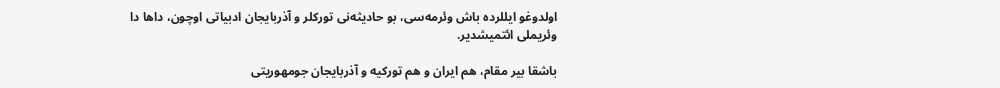اولدوغو ایللرده باش وئرمه‌سی، بو حادیثه‌نی تورکلر و آذربایجان ادبیاتی اوچون، داها دا وئریملی ائتمیشدیر.

باشقا بیر مقام، هم ایران و هم تورکیه و آذربایجان جومهوریتی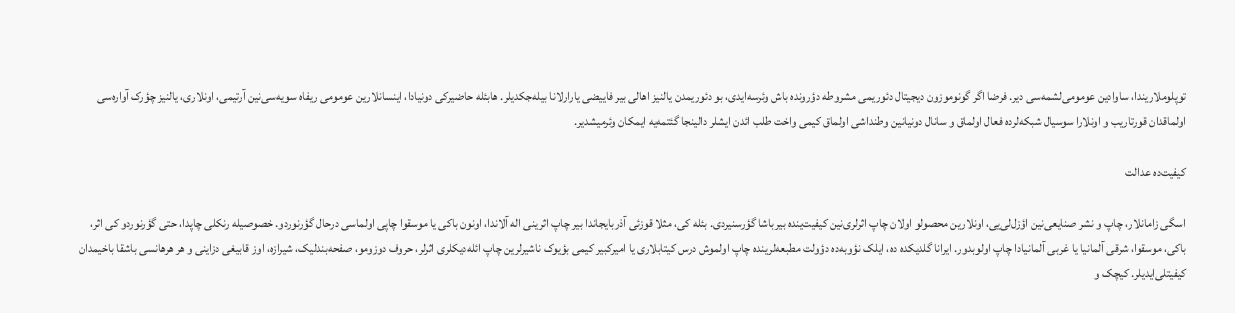توپلوملاریندا، ساوادین عومومی‌لشمه‌سی دیر. فرضا اگر گونوموزون دیجیتال دئوریمی مشروطه دؤرونده باش وئرسه‌ایدی، بو دئوریمدن یالنیز اهالی بیر فاییضی یارارلانا بیله‌جکدیلر. هابئله حاضیرکی دونیادا، اینسانلارین عومومی ریفاه سویه‌سی‌نین آرتیمی، اونلاری، یالنیز چؤرک آواره‌سی اولماقدان قورتاریب و اونلارا سوسیال شبکه‌لرده فعال اولماق و سانال دونیانین وطنداشی اولماق کیمی واخت طلب ائدن ایشلر دالینجا گئتمه‌یه ایمکان وئرمیشدیر.

کیفیت‌ده عدالت

اسگی زامانلار، چاپ و نشر صنایعی‌نین اؤزل‌لی‌یی، اونلارین محصولو اولان چاپ اثرلری‌نین کیفیت‌ینده بیرباشا گؤرسنیردی. بئله کی، مثلا قوزئی آذربایجاندا بیر چاپ اثرینی اله آلاندا، اونون باکی یا موسقوا چاپی اولماسی درحال گؤرنوردو. خصوصیله رنکلی چاپدا، حتی گؤرنوردو کی اثر، باکی، موسقوا، شرقی آلمانیا یا غربی آلمانیادا چاپ اولوبدور. ایرانا گلدیکده ده، ایلک نؤوبه‌ده دؤولت مطبعه‌لرینده چاپ اولموش درس کیتابلاری یا امیرکبیر کیمی بؤیوک ناشیرلرین چاپ ائله‌دیکلری اثرلر، حروف دوزومو، صفحه‌بندلیک، شیرازه، اوز قابیغی دزاینی و هر هرهانسی باشقا باخیمدان کیفیتلی‌ایدیلر. کیچک و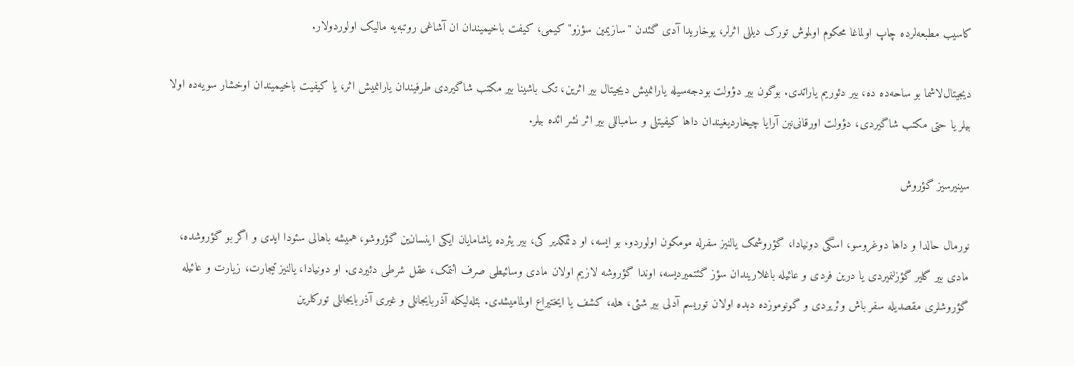کاسیب مطبعه‌لرده چاپ اولماغا محکوم اولموش تورک دیللی اثرلر، یوخاریدا آدی گئدن "سازیمین سؤزو" کیمی، کیفت باخیمیندان ان آشاغی روتبه‌یه مالیک اولوردولار.

دیجیتال‌لاشما بو ساحه‌ده ده، بیر دئوریم یاراتدی. بوگون بیر دؤولت بودجه‌سیله یارانمیش دیجیتال بیر اثرین، تک باشینا بیر مکتب شاگیردی طرفیندان یارانمیش اثر، یا کیفیت باخیمیندان اوخشار سویه‌ده اولا بیلر یا حتی مکتب شاگیردی، دؤولت اورقانی‌نین آرایا چیخاردیغیندان داها کیفیتلی و سامباللی بیر اثر نشر ائده بیلر.

سینیرسیز گؤروش

نورمال حالدا و داها دوغروسو، اسگی دونیادا، گؤروشمک یالنیز سفرله مومکون اولوردو. بو ایسه، او دئمکدیر کی، بیر یئرده یاشامایان ایکی اینسان‌ین گؤروشو، همیشه باهالی سئودا ایدی و اگر بو گؤروشده، مادی بیر گلیر گؤزلنمیردی یا درین فردی و عائیله باغلاریندان سؤز گئتمیردیسه، اوندا گؤروشه لازیم اولان مادی وسائیطی صرف ائتمک، عقل شرطی دئیردی. او دونیادا، یالنیز تیجارت، زیارت و عائیله گؤروشلری مقصدیله سفر باش وئریردی و گونوموزده دبده اولان توریسم آدلی بیر شئی‌، هله، کشف یا ایختیراع اولمامیشدی. بئله‌لیکله آذربایجانلی و غیری آذربایجانلی تورکلرین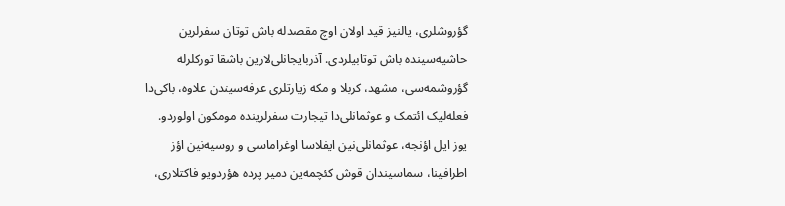گؤروشلری، یالنیز قید اولان اوچ مقصدله باش توتان سفرلرین حاشیه‌سینده باش توتابیلردی. آذربایجانلی‌لارین باشقا تورکلرله گؤروشمه‌سی، مشهد، کربلا و مکه زیارتلری عرفه‌سیندن علاوه، باکی‌دا فعله‌لیک ائتمک و عوثمانلی‌دا تیجارت سفرلرینده مومکون اولوردو. یوز ایل اؤنجه، عوثمانلی‌نین ایفلاسا اوغراماسی و روسیه‌نین اؤز اطرافینا، سماسیندان قوش کئچمه‌ین دمیر پرده هؤردویو فاکتلاری،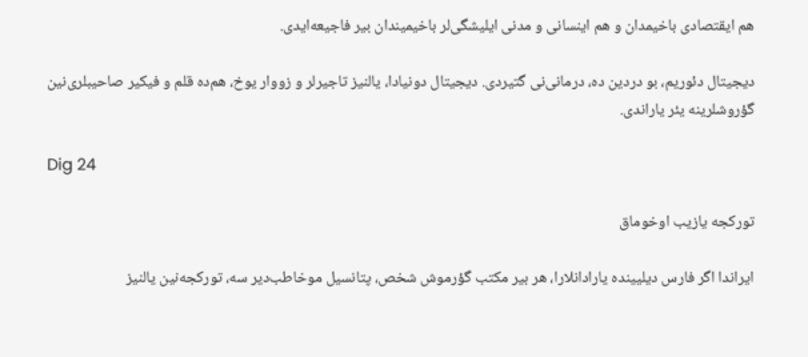هم ایقتصادی باخیمدان و هم اینسانی و مدنی ایلیشگی‌لر باخیمیندان بیر فاجیعه‌ایدی.

دیجیتال دئوریم، بو دردین ده، درمانی‌نی گتیردی. دیجیتال دونیادا، یالنیز تاجیرلر و زووار یوخ، هم‌ده قلم و فیکیر صاحیبلری‌نین گؤروشلرینه یئر یاراندی.

Dig 24

تورکجه یازیب اوخوماق

ایراندا اگر فارس دیلیینده یارادانلارا، هر بیر مکتب گؤرموش شخص، پتانسیل موخاطب‌دیر سه، تورکجه‌نین یالنیز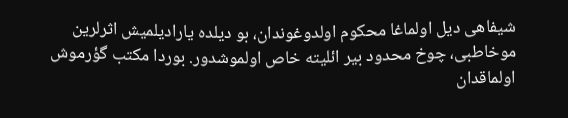شیفاهی دیل اولماغا محکوم اولدوغوندان، بو دیلده یارادیلمیش اثرلرین موخاطبی، چوخ محدود بیر ائلیته خاص اولموشدور. بوردا مکتب گؤرموش اولماقدان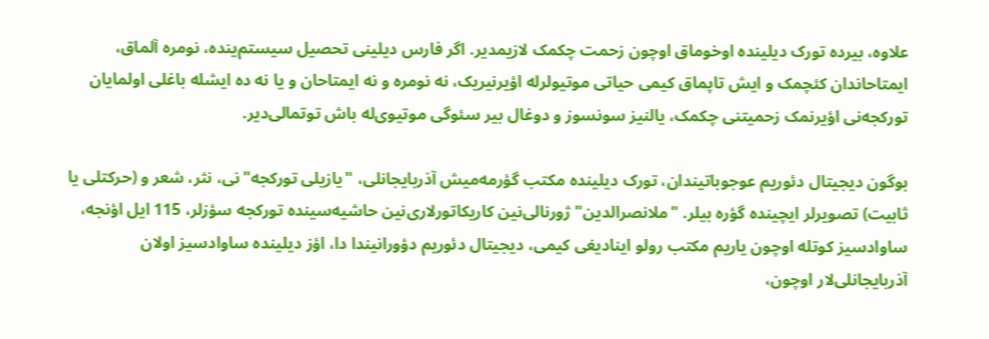علاوه، بیرده تورک دیلینده اوخوماق اوچون زحمت چکمک لازیمدیر. اگر فارس دیلینی تحصیل سیستم‌ینده، نومره آلماق، ایمتاحاندان کئچمک و ایش تاپماق کیمی حیاتی موتیولرله اؤیرنیریک، نه نومره و نه ایمتاحان و یا نه ده ایشله باغلی اولمایان تورکجه‌نی اؤیرنمک زحمیتنی چکمک، یالنیز سونسوز و دوغال بیر سئوگی‌ موتیوی‌له باش توتمالی‌دیر.

بوگون دیجیتال دئوریم عوجوباتیندان، تورک دیلینده مکتب گؤرمه‌میش آذربایجانلی، "یازیلی تورکجه"نی، نثر، شعر و (حرکتلی یا ثابیت) تصویرلر ایچینده گؤره بیلر. "ملانصرالدین" ژورنالی‌نین کاریکاتورلاری‌نین حاشیه‌سینده تورکجه سؤزلر، 115 ایل اؤنجه، ساوادسیز کوتله اوچون یاریم مکتب رولو اینادیغی کیمی، دیجیتال دئوریم دؤورانیندا دا، اؤز دیلینده ساوادسیز اولان آذربایجانلی‌لار اوچون،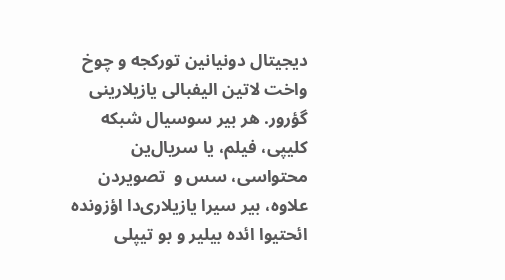دیجیتال دونیانین تورکجه و چوخ واخت لاتین الیفبالی یازیلارینی گؤرور. هر بیر سوسیال شبکه کلیپی، فیلم، یا سریال‌‌ین محتواسی، سس و  تصویردن علاوه، بیر سیرا یازیلاری‌دا اؤزونده ائحتیوا ائده بیلیر و بو تیپلی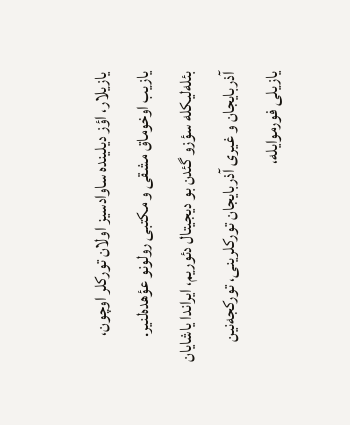یازیلار، اؤز دیلینده ساوادسیز اولان تورکلر اوچون، یازیب اوخوماق مشقی و مکتبی رولونو عؤهده‌لنیر. بئله‌لیکله سؤزو گئدن بو دیجیتال دئوریم، ایراندا یاشایان آذربایجان و غیری آذربایجان تورکلرینی، تورکجه‌نین یازیلی فورموایله،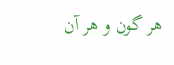هر گون و هر آن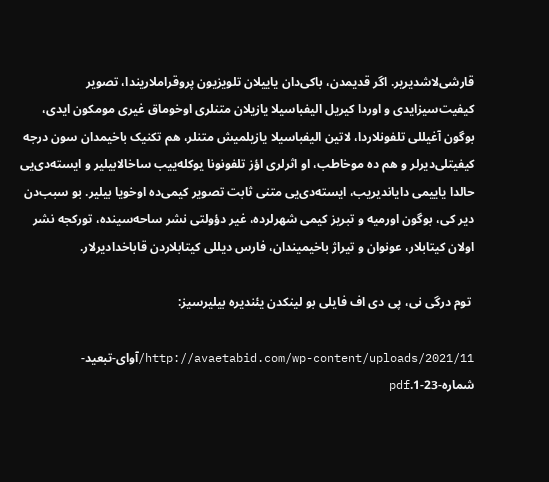قارشی‌لاشدیریر. اگر قدیمدن، باکی‌دان یاییلان تلویزیون پروقراملاریندا، تصویر کیفیت‌سیزایدی و اوردا کیریل الیفباسیلا یازیلان متنلری اوخوماق غیری مومکون ایدی، بوگون آغیللی تلفونلاردا، لاتین الیفباسیلا یازیلمیش متنلر، هم تکنیک باخیمدان سون درجه کیفیتلی‌دیرلر و هم ده موخاطب، او اثرلری اؤز تلفونونا یوکله‌ییب ساخالابیلیر و ایسته‌دی‌یی حالدا یاییمی دایاندیریب، ایسته‌دی‌یی متنی ثابت تصویر کیمی‌ده اوخویا بیلیر. بو سبب‌دن دیر کی، بوگون اورمیه و تبریز کیمی شهرلرده، غیر دؤولتی نشر ساحه‌سینده، تورکجه نشر اولان کیتابلار، عونوان و تیراژ باخیمیندان، فارس دیللی کیتابلاردن قاباخدادیرلار.

 توم درگی نی، پی دی اف فایلی بو لینکدن یئندیره بیلیرسیز:

http://avaetabid.com/wp-content/uploads/2021/11/آوای-تبعید-شماره-23-1.pdf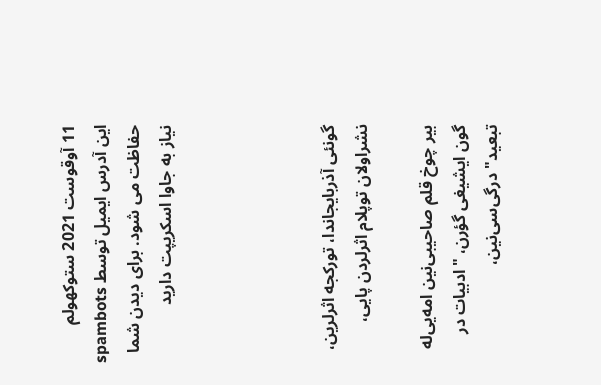11 آوقوست 2021 ستوکهولم
این آدرس ایمیل توسط spambots حفاظت می شود. برای دیدن شما نیاز به جاوا اسکریپت دارید




گونئی آذربایجاندا، تورکجه اثرلرین، نشراولان توپلام اثرلردن پایی،

بیر چوخ قلم صاحیبی‌نین امه‌یی‌له گون ایشیغی گؤرن، "ادبیات در تبعید" درگی‌سی‌نین،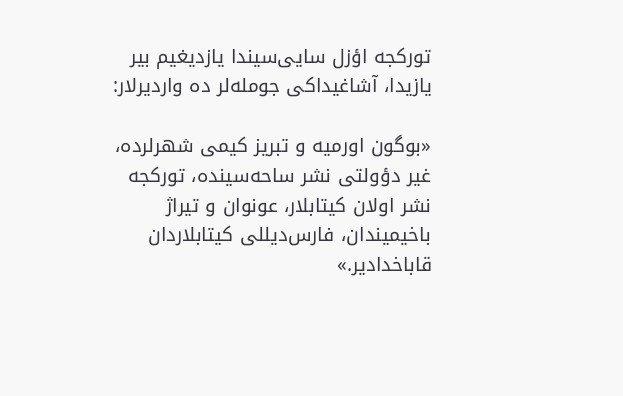تورکجه اؤزل سایی‌سیندا یازدیغیم بیر یازیدا، آشاغیداکی جومله‌لر ده واردیرلار:

«بوگون اورمیه و تبریز کیمی شهرلرده، غیر دؤولتی نشر ساحه‌سینده، تورکجه نشر اولان کیتابلار، عونوان و تیراژ باخیمیندان، فارس‌دیللی کیتابلاردان قاباخدادیر.»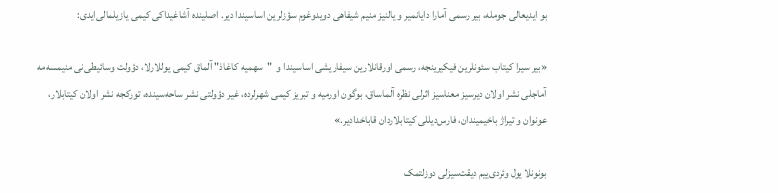بو ایدیعالی جومله، بیر رسمی آمارا دایانمیر و یالنیز منیم شیفاهی دویدوغوم سؤزلرین اساسیندا دیر. اصلینده آشاغیداکی کیمی یازیلمالی‌ایدی:

«بیر سیرا کیتاب سئونلرین فیکیرینجه، رسمی اورقانلارین سیفاریشی اساسیندا و  "سهمیه کاغاذ" آلماق کیمی یوللارلا، دؤولت وسائیطی‌نی منیمسه‌مه آماجلی نشر اولان دیرسیز معناسیز اثرلی نظره آلماساق، بوگون اورمیه و تبریز کیمی شهرلرده، غیر دؤولتی نشر ساحه‌سینده، تورکجه نشر اولان کیتابلار، عونوان و تیراژ باخیمیندان، فارس‌دیللی کیتابلاردان قاباخدادیر.»

بونونلا یول وئردی‌ییم دیقت‌سیزلی دوزلتمک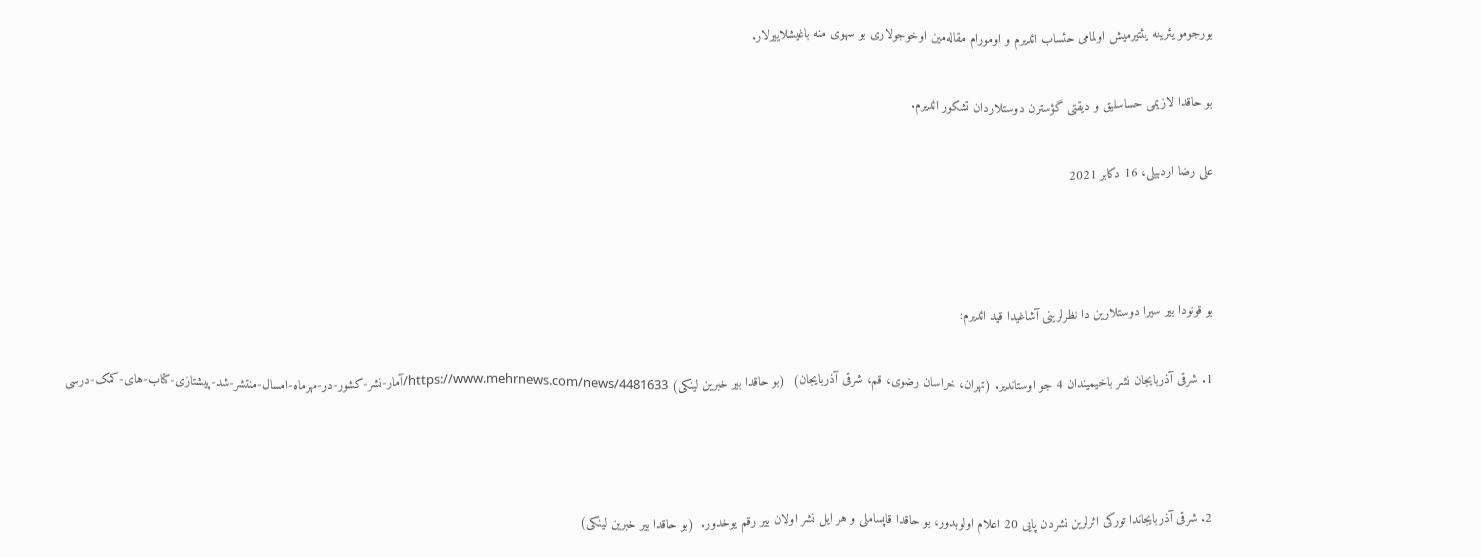بورجومو یئرینه یئتیرمیش اولمامی حئساب ائدیرم و اومورام مقاله‌مین اوخوجولاری بو سهوی منه باغیشلاییرلار.

بو حاقدا لازیمی حساسلیق و دیقتی گؤسترن دوستلاردان تشکور ائدیرم.

علی رضا اردبیلی، 16 دکابر 2021



بو قونودا بیر سیرا دوستلارین دا نظرلرینی آشاغیدا قید ائدیرم:

1. شرقی آذربایجان نشر باخیمیندان 4 جو اوستاندیر. (تهران، خراسان رضوی، قم، شرقی آذربایجان)  (بو حاقدا بیر خبرین لینکی) https://www.mehrnews.com/news/4481633/آمار-نشر-کشور-در-مهرماه-امسال-منتشر-شد-پیشتازی-کتاب-های-کمک-درسی



2. شرقی آذربایجاندا تورکی اثرلرین نشردن پایی 20 اعلام اولوبدور، بو حاقدا قاپساملی و هر ایل نشر اولان بیر رقم یوخدور.  (بو حاقدا بیر خبرین لینکی)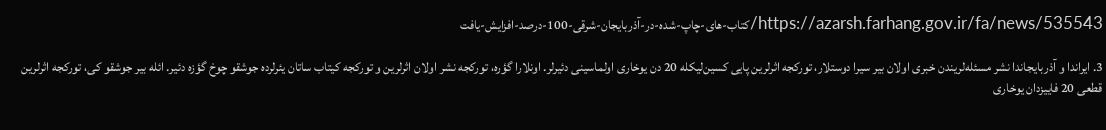https://azarsh.farhang.gov.ir/fa/news/535543/کتاب-های-چاپ-شده-در-آذربایجان-شرقی-100-درصد-افزایش-یافت

3. ایراندا و آذربایجاندا نشر مسئله‌لریندن خبری اولان بیر سیرا دوستلار، تورکجه اثرلرین پایی کسین‌لیکله 20 دن یوخاری اولماسینی دئیرلر. اونلارا گؤره، تورکجه نشر اولان اثرلرین و تورکجه کیتاب ساتان یئرلرده جوشقو چوخ گؤزه دئیر. ائله بیر جوشقو کی، تورکجه اثرلرین قطعی 20 فاییزدان یوخاری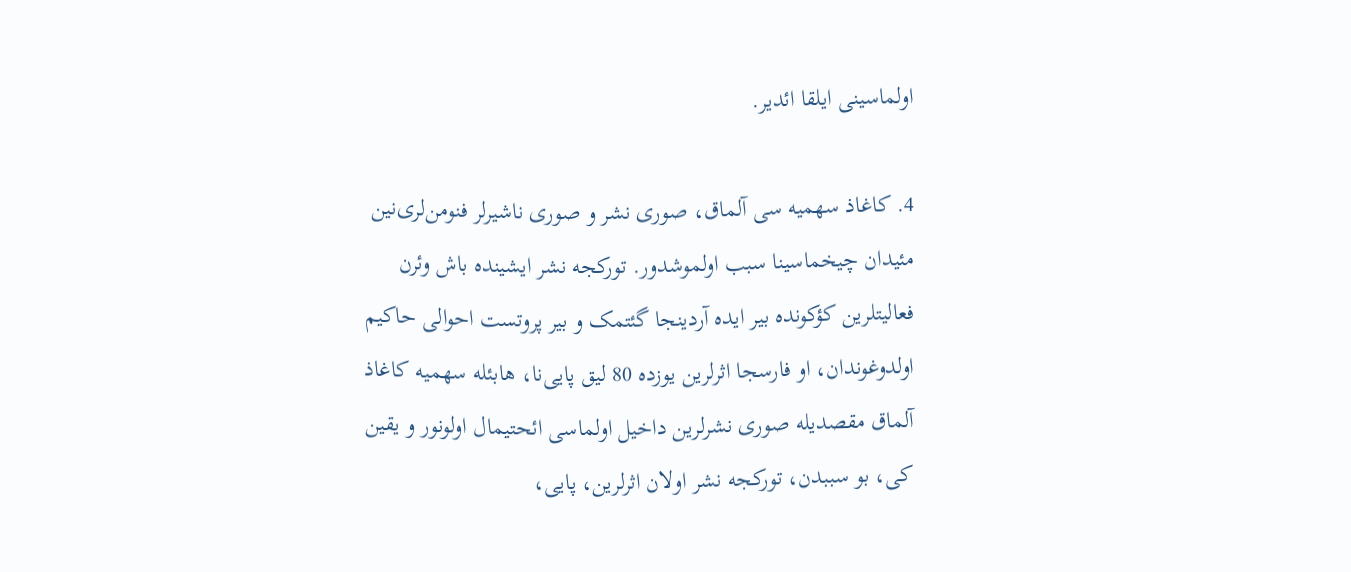اولماسینی ایلقا ائدیر.

4. کاغاذ سهمیه سی آلماق، صوری نشر و صوری ناشیرلر فنومن‌لری‌نین مئیدان چیخماسینا سبب اولموشدور. تورکجه نشر ایشینده باش وئرن فعالیتلرین کؤکونده بیر ایده‌ آردینجا گئتمک و بیر پروتست احوالی حاکیم اولدوغوندان، او فارسجا اثرلرین یوزده 80 لیق پایی‌نا، هابئله سهمیه کاغاذ آلماق مقصدیله صوری نشرلرین داخیل اولماسی ائحتیمال اولونور و یقین کی، بو سببدن، تورکجه نشر اولان اثرلرین، پایی،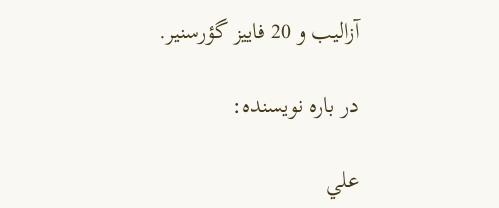آزالیب و 20 فاییز گؤرسنیر.

در باره نویسنده:

علي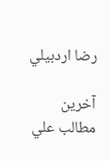رضا اردبيلي

آخرین مطالب علي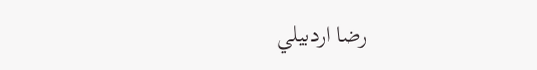رضا اردبيلي